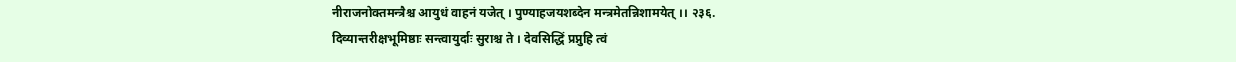नीराजनोक्तमन्त्रैश्च आयुधं वाहनं यजेत् । पुण्याहजयशब्देन मन्त्रमेतन्निशामयेत् ।। २३६.
दिव्यान्तरीक्षभूमिष्ठाः सन्त्वायुर्दाः सुराश्च ते । देवसिद्धिं प्रप्नुहि त्वं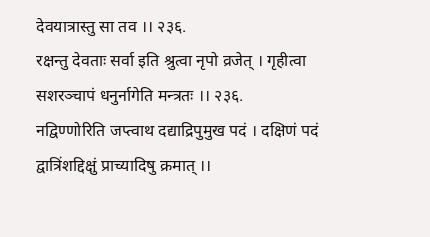देवयात्रास्तु सा तव ।। २३६.
रक्षन्तु देवताः सर्वा इति श्रुत्वा नृपो व्रजेत् । गृहीत्वा सशरञ्चापं धनुर्नागेति मन्त्रतः ।। २३६.
नद्विण्णोरिति जप्त्वाथ दद्याद्रिपुमुख पदं । दक्षिणं पदं द्वात्रिंशद्दिक्षुं प्राच्यादिषु क्रमात् ।।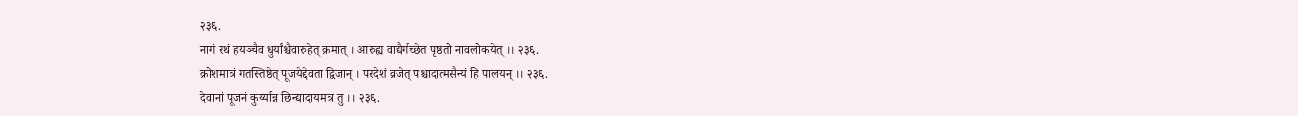२३६.
नागं रथं हयञ्चैव धुर्यांश्चैवारुहेत् क्रमात् । आरुह्य वाद्यैर्गच्छेत पृष्ठतो नावलोकयेत् ।। २३६.
क्रोशमात्रं गतस्तिष्ठेत् पूजयेद्देवता द्विजान् । परदेशं व्रजेत् पश्चादात्मसैन्यं हि पालयन् ।। २३६.
देवानां पूजनं कुर्य्यान्न छिन्द्यादायमत्र तु ।। २३६.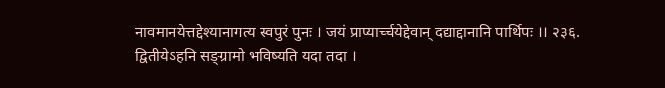नावमानयेत्तद्देश्यानागत्य स्वपुरं पुनः । जयं प्राप्यार्च्चयेद्देवान् दद्याद्दानानि पार्थिपः ।। २३६.
द्वितीयेऽहनि सङ्ग्रामो भविष्यति यदा तदा ।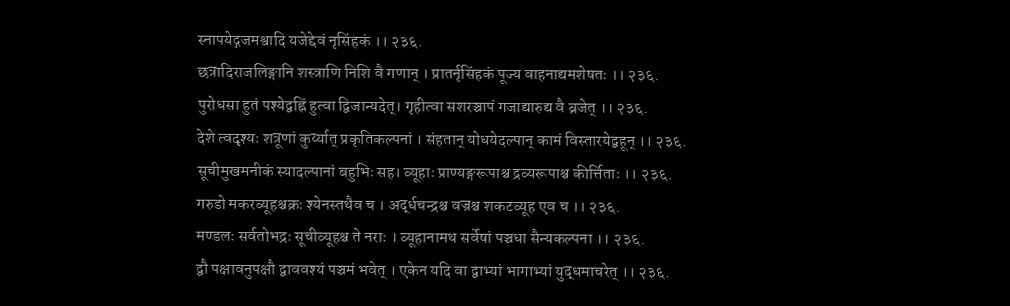स्नापयेद्गजमश्वादि यजेद्देवं नृसिंहकं ।। २३६.
छत्रादिराजलिङ्गानि शस्त्राणि निशि वै गणान् । प्रातर्नृसिंहकं पूज्य वाहनाद्यमशेषतः ।। २३६.
पुरोधसा हुतं पश्येद्वह्निं हुत्वा द्विजान्यदेत्। गृहीत्वा सशरञ्चापं गजाद्यारुद्य वै ब्रजेत् ।। २३६.
देशे त्वदृश्यः शत्रूणां कुर्य्यात् प्रकृतिकल्पनां । संहतान् योधयेदल्पान् कामं विस्तारयेद्बहून् ।। २३६.
सूचीमुखमनीकं स्यादल्पानां बहुभिः सह। व्यूहाः प्राण्यङ्गरूपाश्च द्रव्यरूपाश्च कीर्त्तिताः ।। २३६.
गरुडो मकरव्यूहश्चक्रः श्येनस्तथैव च । अर्द्धचन्द्रश्च वज्रश्च शकटव्यूह एव च ।। २३६.
मण्डलः सर्वतोभद्रः सूचीव्यूहश्च ते नराः । व्यूहानामथ सर्वेषां पञ्चधा सैन्यकल्पना ।। २३६.
द्वौ पक्षावनुपक्षौ द्वाववश्यं पञ्चमं भवेत् । एकेन यदि वा द्वाभ्यां भागाभ्यां युद्धमाचरेत् ।। २३६.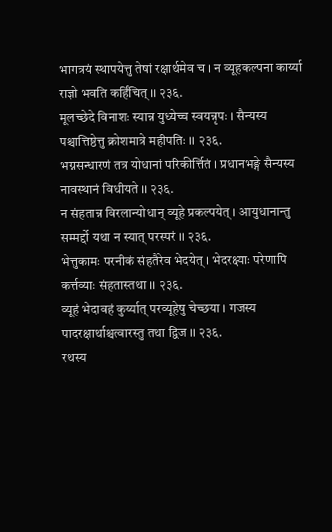भागत्रयं स्थापयेत्तु तेषां रक्षार्थमेव च । न व्यूहकल्पना कार्य्या राज्ञो भवति कर्हिंचित् ।। २३६.
मूलच्छेदे विनाशः स्यान्न युध्येच्च स्वयन्नृपः । सैन्यस्य पश्चात्तिष्ठेत्तु क्रोशमात्रे महीपतिः ।। २३६.
भग्नसन्धारणं तत्र योधानां परिकीर्त्तितं । प्रधानभङ्गे सैन्यस्य नावस्थानं विधीयते ।। २३६.
न संहतान्न विरलान्योधान् व्यूहे प्रकल्पयेत् । आयुधानान्तु सम्मर्द्दो यथा न स्यात् परस्परं ।। २३६.
भेत्तुकामः परनीकं संहतैरेव भेदयेत् । भेदरक्ष्याः परेणापि कर्त्तव्याः संहतास्तथा ।। २३६.
व्यूहं भेदावहं कुर्य्यात् परव्यूहेषु चेच्छया । गजस्य पादरक्षार्थाश्चत्वारस्तु तथा द्विज ।। २३६.
रथस्य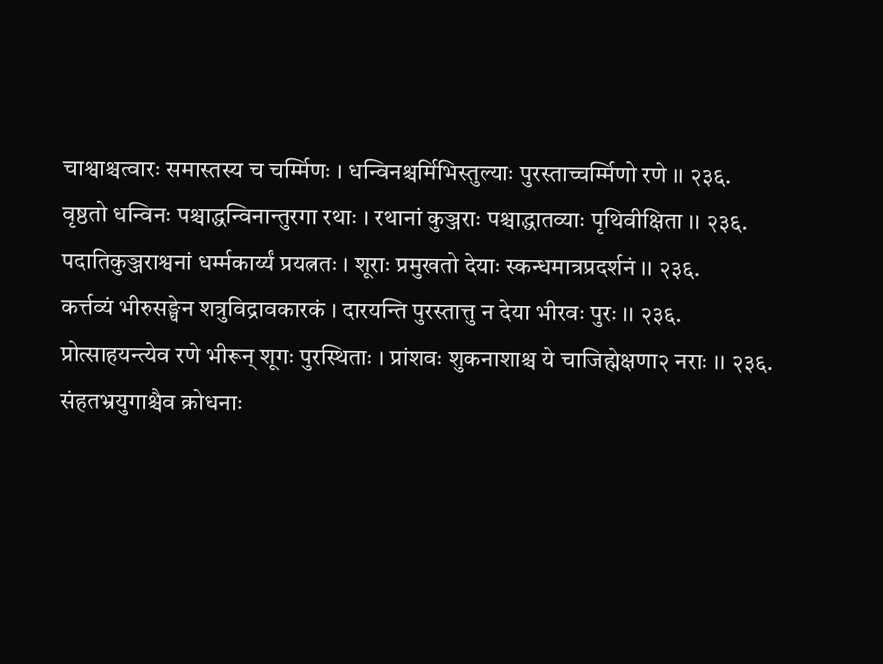चाश्वाश्चत्वारः समास्तस्य च चर्म्मिणः । धन्विनश्चर्मिभिस्तुल्याः पुरस्ताच्चर्म्मिणो रणे ।। २३६.
वृष्ठतो धन्विनः पश्चाद्धन्विनान्तुरगा रथाः । रथानां कुञ्जराः पश्चाद्धातव्याः पृथिवीक्षिता ।। २३६.
पदातिकुञ्जराश्वनां धर्म्मकार्य्यं प्रयत्नतः । शूराः प्रमुखतो देयाः स्कन्धमात्रप्रदर्शनं ।। २३६.
कर्त्तव्यं भीरुसङ्घेन शत्रुविद्रावकारकं । दारयन्ति पुरस्तात्तु न देया भीरवः पुरः ।। २३६.
प्रोत्साहयन्त्येव रणे भीरून् शूगः पुरस्थिताः । प्रांशवः शुकनाशाश्च ये चाजिह्मेक्षणा२ नराः ।। २३६.
संहतभ्रयुगाश्चैव क्रोधनाः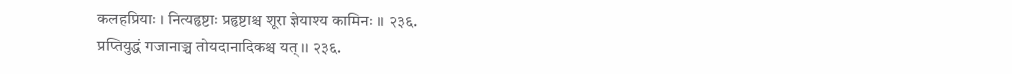कलहप्रियाः । नित्यहृष्टाः प्रहृष्टाश्च शूरा ज्ञेयाश्य कामिनः ।। २३६.
प्रप्तियुद्धं गजानाञ्च तोयदानादिकश्च यत् ।। २३६.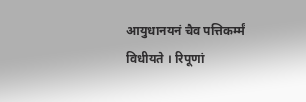आयुधानयनं चैव पत्तिकर्म्मं विधीयते । रिपूणां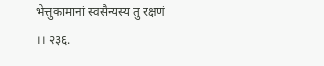भेत्तुकामानां स्वसैन्यस्य तु रक्षणं ।। २३६.